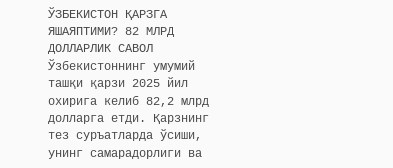ЎЗБЕКИСТОН ҚАРЗГА ЯШАЯПТИМИ? 82 МЛРД ДОЛЛАРЛИК САВОЛ
Ўзбекистоннинг умумий ташқи қарзи 2025 йил охирига келиб 82,2 млрд долларга етди. Қарзнинг тез суръатларда ўсиши, унинг самарадорлиги ва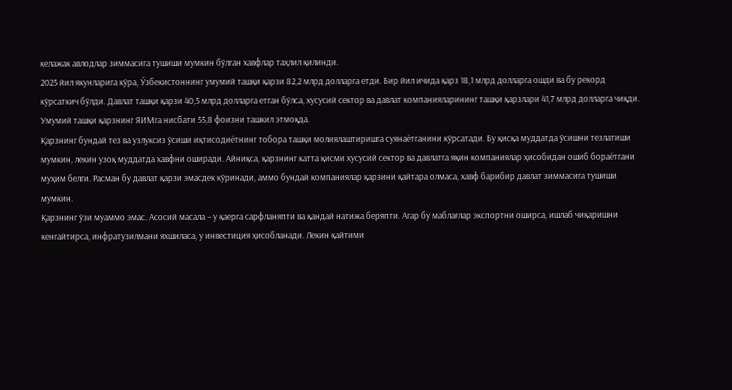келажак авлодлар зиммасига тушиши мумкин бўлган хавфлар таҳлил қилинди.
2025 йил якунларига кўра, Ўзбекистоннинг умумий ташқи қарзи 82,2 млрд долларга етди. Бир йил ичида қарз 18,1 млрд долларга ошди ва бу рекорд кўрсаткич бўлди. Давлат ташқи қарзи 40,5 млрд долларга етган бўлса, хусусий сектор ва давлат компанияларининг ташқи қарзлари 41,7 млрд долларга чиқди. Умумий ташқи қарзнинг ЯИМга нисбати 55,8 фоизни ташкил этмоқда.
Қарзнинг бундай тез ва узлуксиз ўсиши иқтисодиётнинг тобора ташқи молиялаштиришга суянаётганини кўрсатади. Бу қисқа муддатда ўсишни тезлатиши мумкин, лекин узоқ муддатда хавфни оширади. Айниқса, қарзнинг катта қисми хусусий сектор ва давлатга яқин компаниялар ҳисобидан ошиб бораётгани муҳим белги. Расман бу давлат қарзи эмасдек кўринади, аммо бундай компаниялар қарзини қайтара олмаса, хавф барибир давлат зиммасига тушиши мумкин.
Қарзнинг ўзи муаммо эмас. Асосий масала – у қаерга сарфланяпти ва қандай натижа беряпти. Агар бу маблағлар экспортни оширса, ишлаб чиқаришни кенгайтирса, инфратузилмани яхшиласа, у инвестиция ҳисобланади. Лекин қайтими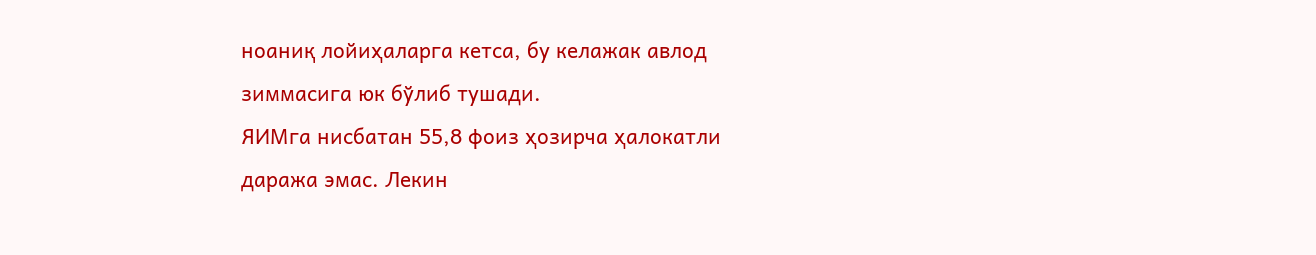ноаниқ лойиҳаларга кетса, бу келажак авлод зиммасига юк бўлиб тушади.
ЯИМга нисбатан 55,8 фоиз ҳозирча ҳалокатли даража эмас. Лекин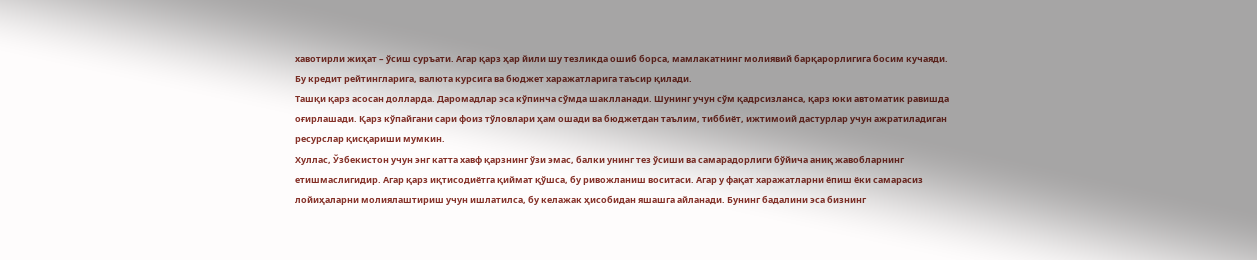хавотирли жиҳат – ўсиш суръати. Агар қарз ҳар йили шу тезликда ошиб борса, мамлакатнинг молиявий барқарорлигига босим кучаяди. Бу кредит рейтингларига, валюта курсига ва бюджет харажатларига таъсир қилади.
Ташқи қарз асосан долларда. Даромадлар эса кўпинча сўмда шаклланади. Шунинг учун сўм қадрсизланса, қарз юки автоматик равишда оғирлашади. Қарз кўпайгани сари фоиз тўловлари ҳам ошади ва бюджетдан таълим, тиббиёт, ижтимоий дастурлар учун ажратиладиган ресурслар қисқариши мумкин.
Хуллас, Ўзбекистон учун энг катта хавф қарзнинг ўзи эмас, балки унинг тез ўсиши ва самарадорлиги бўйича аниқ жавобларнинг етишмаслигидир. Агар қарз иқтисодиётга қиймат қўшса, бу ривожланиш воситаси. Агар у фақат харажатларни ёпиш ёки самарасиз лойиҳаларни молиялаштириш учун ишлатилса, бу келажак ҳисобидан яшашга айланади. Бунинг бадалини эса бизнинг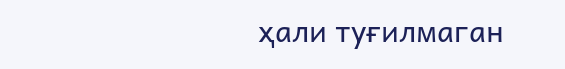ҳали туғилмаган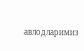авлодларимиз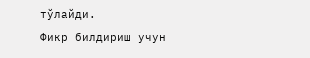тўлайди.
Фикр билдириш учун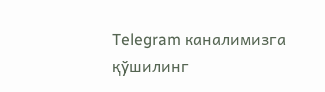Telegram каналимизга қўшилинг